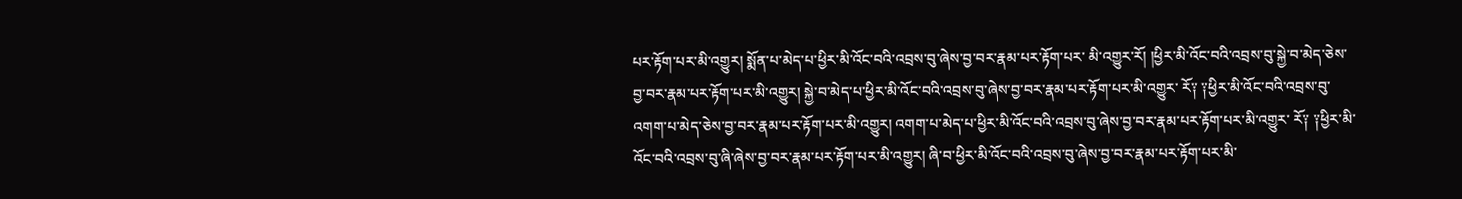པར་རྟོག་པར་མི་འགྱུར། སྨོན་པ་མེད་པ་ཕྱིར་མི་འོང་བའི་འབྲས་བུ་ཞེས་བྱ་བར་རྣམ་པར་རྟོག་པར་ མི་འགྱུར་རོ། །ཕྱིར་མི་འོང་བའི་འབྲས་བུ་སྐྱེ་བ་མེད་ཅེས་བྱ་བར་རྣམ་པར་རྟོག་པར་མི་འགྱུར། སྐྱེ་བ་མེད་པ་ཕྱིར་མི་འོང་བའི་འབྲས་བུ་ཞེས་བྱ་བར་རྣམ་པར་རྟོག་པར་མི་འགྱུར་ རོ༑ ༑ཕྱིར་མི་འོང་བའི་འབྲས་བུ་འགག་པ་མེད་ཅེས་བྱ་བར་རྣམ་པར་རྟོག་པར་མི་འགྱུར། འགག་པ་མེད་པ་ཕྱིར་མི་འོང་བའི་འབྲས་བུ་ཞེས་བྱ་བར་རྣམ་པར་རྟོག་པར་མི་འགྱུར་ རོ༑ ༑ཕྱིར་མི་འོང་བའི་འབྲས་བུ་ཞི་ཞེས་བྱ་བར་རྣམ་པར་རྟོག་པར་མི་འགྱུར། ཞི་བ་ཕྱིར་མི་འོང་བའི་འབྲས་བུ་ཞེས་བྱ་བར་རྣམ་པར་རྟོག་པར་མི་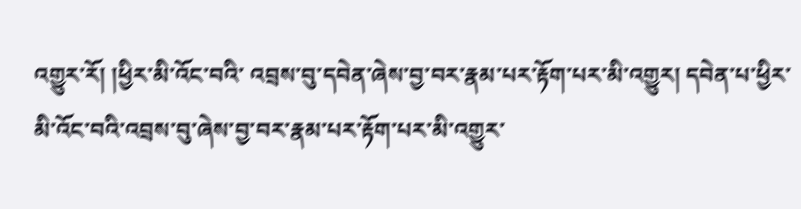འགྱུར་རོ། །ཕྱིར་མི་འོང་བའི་ འབྲས་བུ་དབེན་ཞེས་བྱ་བར་རྣམ་པར་རྟོག་པར་མི་འགྱུར། དབེན་པ་ཕྱིར་མི་འོང་བའི་འབྲས་བུ་ཞེས་བྱ་བར་རྣམ་པར་རྟོག་པར་མི་འགྱུར་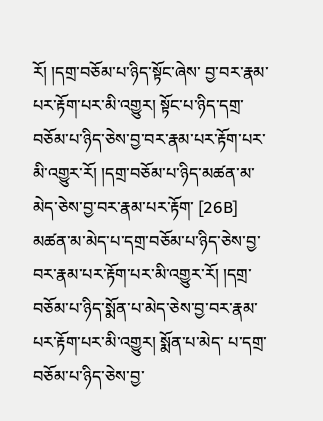རོ། །དགྲ་བཅོམ་པ་ཉིད་སྟོང་ཞེས་ བྱ་བར་རྣམ་པར་རྟོག་པར་མི་འགྱུར། སྟོང་པ་ཉིད་དགྲ་བཅོམ་པ་ཉིད་ཅེས་བྱ་བར་རྣམ་པར་རྟོག་པར་མི་འགྱུར་རོ། །དགྲ་བཅོམ་པ་ཉིད་མཚན་མ་མེད་ཅེས་བྱ་བར་རྣམ་པར་རྟོག་ [26B] མཚན་མ་མེད་པ་དགྲ་བཅོམ་པ་ཉིད་ཅེས་བྱ་བར་རྣམ་པར་རྟོག་པར་མི་འགྱུར་རོ། །དགྲ་བཅོམ་པ་ཉིད་སྨོན་པ་མེད་ཅེས་བྱ་བར་རྣམ་པར་རྟོག་པར་མི་འགྱུར། སྨོན་པ་མེད་ པ་དགྲ་བཅོམ་པ་ཉིད་ཅེས་བྱ་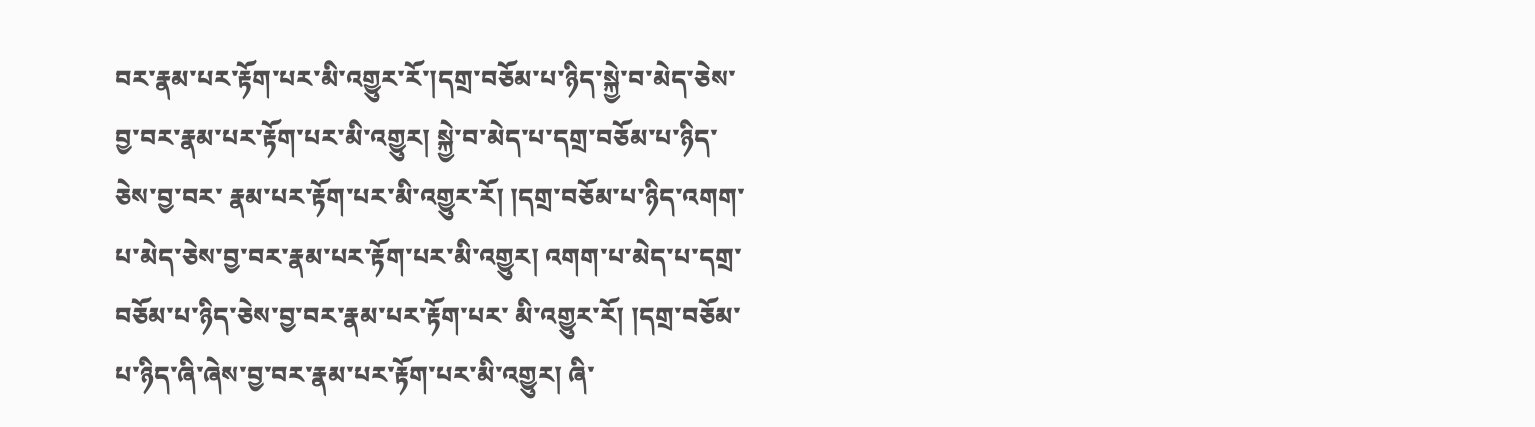བར་རྣམ་པར་རྟོག་པར་མི་འགྱུར་རོ་།དགྲ་བཅོམ་པ་ཉིད་སྐྱེ་བ་མེད་ཅེས་བྱ་བར་རྣམ་པར་རྟོག་པར་མི་འགྱུར། སྐྱེ་བ་མེད་པ་དགྲ་བཅོམ་པ་ཉིད་ཅེས་བྱ་བར་ རྣམ་པར་རྟོག་པར་མི་འགྱུར་རོ། །དགྲ་བཅོམ་པ་ཉིད་འགག་པ་མེད་ཅེས་བྱ་བར་རྣམ་པར་རྟོག་པར་མི་འགྱུར། འགག་པ་མེད་པ་དགྲ་བཅོམ་པ་ཉིད་ཅེས་བྱ་བར་རྣམ་པར་རྟོག་པར་ མི་འགྱུར་རོ། །དགྲ་བཅོམ་པ་ཉིད་ཞི་ཞེས་བྱ་བར་རྣམ་པར་རྟོག་པར་མི་འགྱུར། ཞི་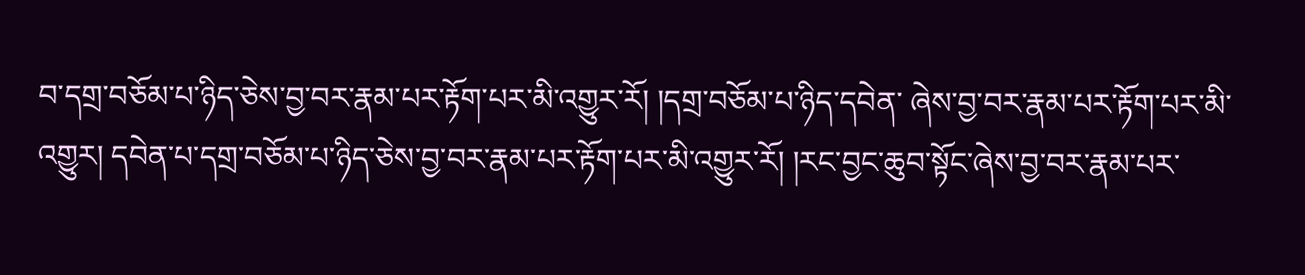བ་དགྲ་བཅོམ་པ་ཉིད་ཅེས་བྱ་བར་རྣམ་པར་རྟོག་པར་མི་འགྱུར་རོ། །དགྲ་བཅོམ་པ་ཉིད་དབེན་ ཞེས་བྱ་བར་རྣམ་པར་རྟོག་པར་མི་འགྱུར། དབེན་པ་དགྲ་བཅོམ་པ་ཉིད་ཅེས་བྱ་བར་རྣམ་པར་རྟོག་པར་མི་འགྱུར་རོ། །རང་བྱང་ཆུབ་སྟོང་ཞེས་བྱ་བར་རྣམ་པར་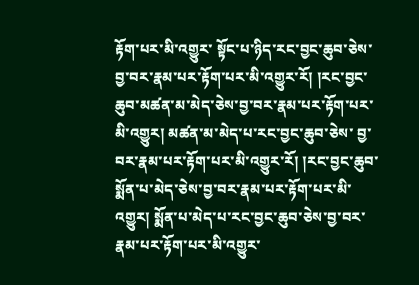རྟོག་པར་མི་འགྱུར་ སྟོང་པ་ཉིད་རང་བྱང་ཆུབ་ཅེས་བྱ་བར་རྣམ་པར་རྟོག་པར་མི་འགྱུར་རོ། །རང་བྱང་ཆུབ་མཚན་མ་མེད་ཅེས་བྱ་བར་རྣམ་པར་རྟོག་པར་མི་འགྱུར། མཚན་མ་མེད་པ་རང་བྱང་ཆུབ་ཅེས་ བྱ་བར་རྣམ་པར་རྟོག་པར་མི་འགྱུར་རོ། །རང་བྱང་ཆུབ་སྨོན་པ་མེད་ཅེས་བྱ་བར་རྣམ་པར་རྟོག་པར་མི་འགྱུར། སྨོན་པ་མེད་པ་རང་བྱང་ཆུབ་ཅེས་བྱ་བར་རྣམ་པར་རྟོག་པར་མི་འགྱུར་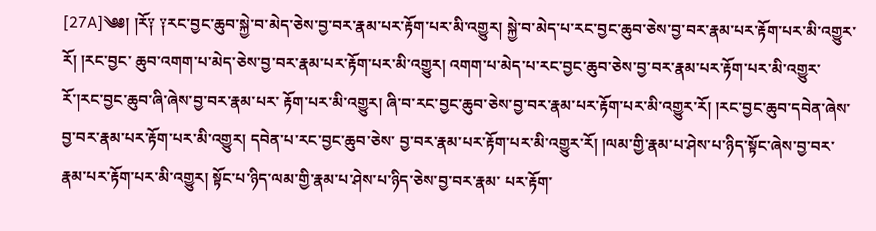[27A]༄༅། །རོ༑ ༑རང་བྱང་ཆུབ་སྐྱེ་བ་མེད་ཅེས་བྱ་བར་རྣམ་པར་རྟོག་པར་མི་འགྱུར། སྐྱེ་བ་མེད་པ་རང་བྱང་ཆུབ་ཅེས་བྱ་བར་རྣམ་པར་རྟོག་པར་མི་འགྱུར་རོ། །རང་བྱང་ ཆུབ་འགག་པ་མེད་ཅེས་བྱ་བར་རྣམ་པར་རྟོག་པར་མི་འགྱུར། འགག་པ་མེད་པ་རང་བྱང་ཆུབ་ཅེས་བྱ་བར་རྣམ་པར་རྟོག་པར་མི་འགྱུར་རོ་།རང་བྱང་ཆུབ་ཞི་ཞེས་བྱ་བར་རྣམ་པར་ རྟོག་པར་མི་འགྱུར། ཞི་བ་རང་བྱང་ཆུབ་ཅེས་བྱ་བར་རྣམ་པར་རྟོག་པར་མི་འགྱུར་རོ། །རང་བྱང་ཆུབ་དབེན་ཞེས་བྱ་བར་རྣམ་པར་རྟོག་པར་མི་འགྱུར། དབེན་པ་རང་བྱང་ཆུབ་ཅེས་ བྱ་བར་རྣམ་པར་རྟོག་པར་མི་འགྱུར་རོ། །ལམ་གྱི་རྣམ་པ་ཤེས་པ་ཉིད་སྟོང་ཞེས་བྱ་བར་རྣམ་པར་རྟོག་པར་མི་འགྱུར། སྟོང་པ་ཉིད་ལམ་གྱི་རྣམ་པ་ཤེས་པ་ཉིད་ཅེས་བྱ་བར་རྣམ་ པར་རྟོག་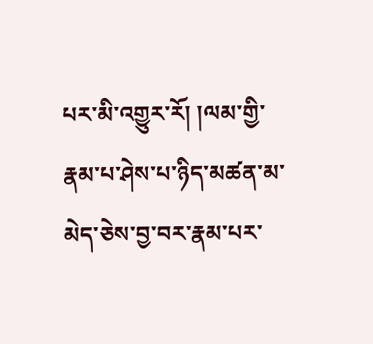པར་མི་འགྱུར་རོ། །ལམ་གྱི་རྣམ་པ་ཤེས་པ་ཉིད་མཚན་མ་མེད་ཅེས་བྱ་བར་རྣམ་པར་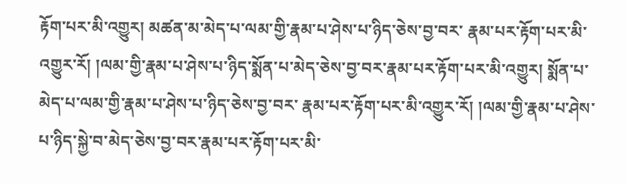རྟོག་པར་མི་འགྱུར། མཚན་མ་མེད་པ་ལམ་གྱི་རྣམ་པ་ཤེས་པ་ཉིད་ཅེས་བྱ་བར་ རྣམ་པར་རྟོག་པར་མི་འགྱུར་རོ། །ལམ་གྱི་རྣམ་པ་ཤེས་པ་ཉིད་སྨོན་པ་མེད་ཅེས་བྱ་བར་རྣམ་པར་རྟོག་པར་མི་འགྱུར། སྨོན་པ་མེད་པ་ལམ་གྱི་རྣམ་པ་ཤེས་པ་ཉིད་ཅེས་བྱ་བར་ རྣམ་པར་རྟོག་པར་མི་འགྱུར་རོ། །ལམ་གྱི་རྣམ་པ་ཤེས་པ་ཉིད་སྐྱེ་བ་མེད་ཅེས་བྱ་བར་རྣམ་པར་རྟོག་པར་མི་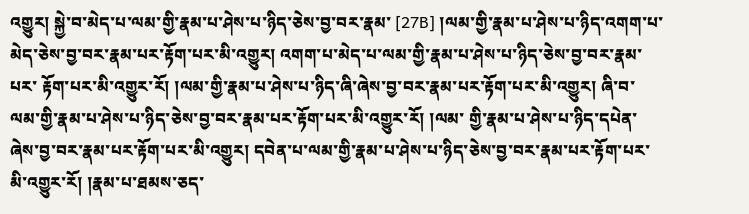འགྱུར། སྐྱེ་བ་མེད་པ་ལམ་གྱི་རྣམ་པ་ཤེས་པ་ཉིད་ཅེས་བྱ་བར་རྣམ་ [27B] །ལམ་གྱི་རྣམ་པ་ཤེས་པ་ཉིད་འགག་པ་མེད་ཅེས་བྱ་བར་རྣམ་པར་རྟོག་པར་མི་འགྱུར། འགག་པ་མེད་པ་ལམ་གྱི་རྣམ་པ་ཤེས་པ་ཉིད་ཅེས་བྱ་བར་རྣམ་པར་ རྟོག་པར་མི་འགྱུར་རོ། །ལམ་གྱི་རྣམ་པ་ཤེས་པ་ཉིད་ཞི་ཞེས་བྱ་བར་རྣམ་པར་རྟོག་པར་མི་འགྱུར། ཞི་བ་ལམ་གྱི་རྣམ་པ་ཤེས་པ་ཉིད་ཅེས་བྱ་བར་རྣམ་པར་རྟོག་པར་མི་འགྱུར་རོ། །ལམ་ གྱི་རྣམ་པ་ཤེས་པ་ཉིད་དཔེན་ཞེས་བྱ་བར་རྣམ་པར་རྟོག་པར་མི་འགྱུར། དབེན་པ་ལམ་གྱི་རྣམ་པ་ཤེས་པ་ཉིད་ཅེས་བྱ་བར་རྣམ་པར་རྟོག་པར་མི་འགྱུར་རོ། །རྣམ་པ་ཐམས་ཅད་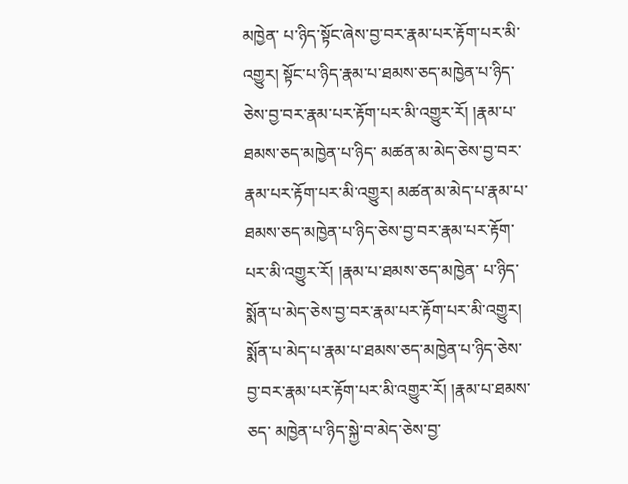མཁྱེན་ པ་ཉིད་སྟོང་ཞེས་བྱ་བར་རྣམ་པར་རྟོག་པར་མི་འགྱུར། སྟོང་པ་ཉིད་རྣམ་པ་ཐམས་ཅད་མཁྱེན་པ་ཉིད་ཅེས་བྱ་བར་རྣམ་པར་རྟོག་པར་མི་འགྱུར་རོ། །རྣམ་པ་ཐམས་ཅད་མཁྱེན་པ་ཉིད་ མཚན་མ་མེད་ཅེས་བྱ་བར་རྣམ་པར་རྟོག་པར་མི་འགྱུར། མཚན་མ་མེད་པ་རྣམ་པ་ཐམས་ཅད་མཁྱེན་པ་ཉིད་ཅེས་བྱ་བར་རྣམ་པར་རྟོག་པར་མི་འགྱུར་རོ། །རྣམ་པ་ཐམས་ཅད་མཁྱེན་ པ་ཉིད་སྨོན་པ་མེད་ཅེས་བྱ་བར་རྣམ་པར་རྟོག་པར་མི་འགྱུར། སྨོན་པ་མེད་པ་རྣམ་པ་ཐམས་ཅད་མཁྱེན་པ་ཉིད་ཅེས་བྱ་བར་རྣམ་པར་རྟོག་པར་མི་འགྱུར་རོ། །རྣམ་པ་ཐམས་ཅད་ མཁྱེན་པ་ཉིད་སྐྱེ་བ་མེད་ཅེས་བྱ་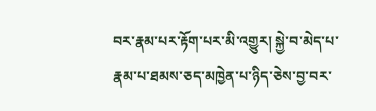བར་རྣམ་པར་རྟོག་པར་མི་འགྱུར། སྐྱེ་བ་མེད་པ་རྣམ་པ་ཐམས་ཅད་མཁྱེན་པ་ཉིད་ཅེས་བྱ་བར་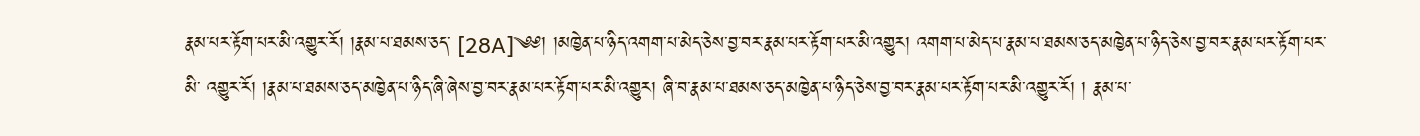རྣམ་པར་རྟོག་པར་མི་འགྱུར་རོ། །རྣམ་པ་ཐམས་ཅད་ [28A]༄༅། །མཁྱེན་པ་ཉིད་འགག་པ་མེད་ཅེས་བྱ་བར་རྣམ་པར་རྟོག་པར་མི་འགྱུར། འགག་པ་མེད་པ་རྣམ་པ་ཐམས་ཅད་མཁྱེན་པ་ཉིད་ཅེས་བྱ་བར་རྣམ་པར་རྟོག་པར་མི་ འགྱུར་རོ། །རྣམ་པ་ཐམས་ཅད་མཁྱེན་པ་ཉིད་ཞི་ཞེས་བྱ་བར་རྣམ་པར་རྟོག་པར་མི་འགྱུར། ཞི་བ་རྣམ་པ་ཐམས་ཅད་མཁྱེན་པ་ཉིད་ཅེས་བྱ་བར་རྣམ་པར་རྟོག་པར་མི་འགྱུར་རོ། ། རྣམ་པ་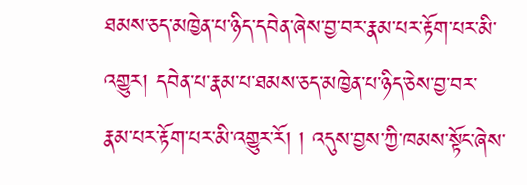ཐམས་ཅད་མཁྱེན་པ་ཉིད་དབེན་ཞེས་བྱ་བར་རྣམ་པར་རྟོག་པར་མི་འགྱུར། དབེན་པ་རྣམ་པ་ཐམས་ཅད་མཁྱེན་པ་ཉིད་ཅེས་བྱ་བར་རྣམ་པར་རྟོག་པར་མི་འགྱུར་རོ། ། འདུས་བྱས་ཀྱི་ཁམས་སྟོང་ཞེས་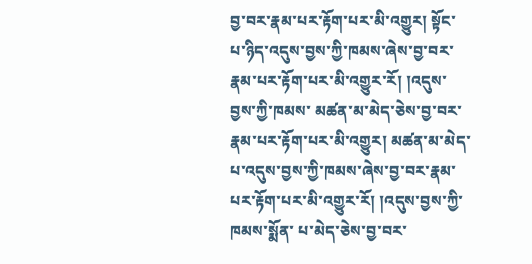བྱ་བར་རྣམ་པར་རྟོག་པར་མི་འགྱུར། སྟོང་པ་ཉིད་འདུས་བྱས་ཀྱི་ཁམས་ཞེས་བྱ་བར་རྣམ་པར་རྟོག་པར་མི་འགྱུར་རོ། །འདུས་བྱས་ཀྱི་ཁམས་ མཚན་མ་མེད་ཅེས་བྱ་བར་རྣམ་པར་རྟོག་པར་མི་འགྱུར། མཚན་མ་མེད་པ་འདུས་བྱས་ཀྱི་ཁམས་ཞེས་བྱ་བར་རྣམ་པར་རྟོག་པར་མི་འགྱུར་རོ། །འདུས་བྱས་ཀྱི་ཁམས་སྨོན་ པ་མེད་ཅེས་བྱ་བར་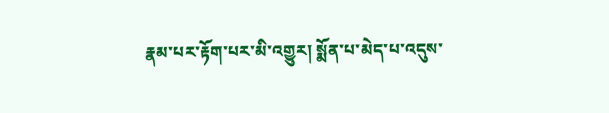རྣམ་པར་རྟོག་པར་མི་འགྱུར། སྨོན་པ་མེད་པ་འདུས་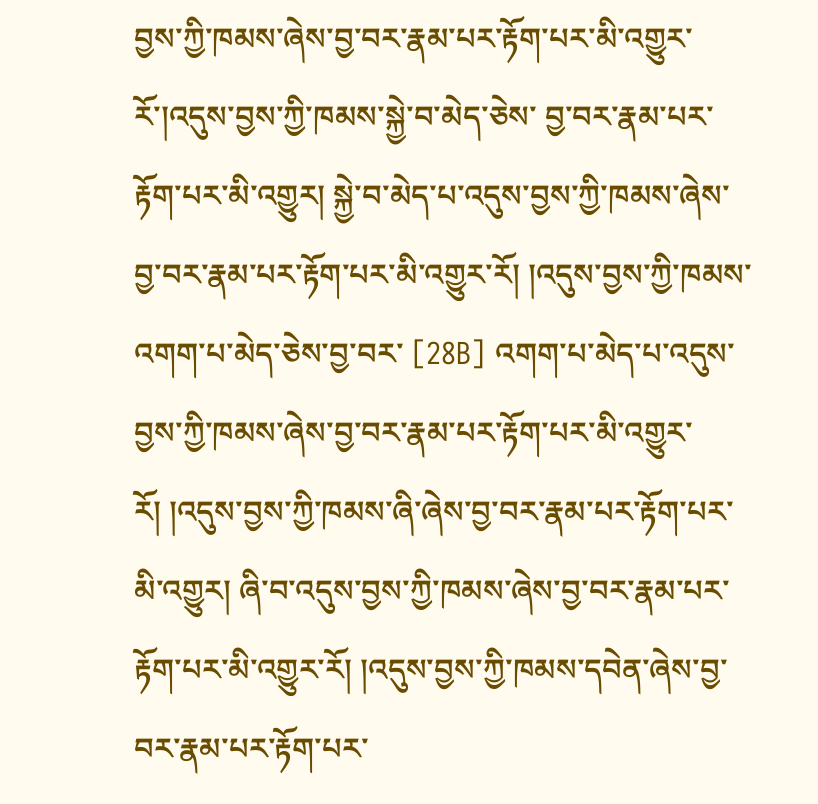བྱས་ཀྱི་ཁམས་ཞེས་བྱ་བར་རྣམ་པར་རྟོག་པར་མི་འགྱུར་རོ་།འདུས་བྱས་ཀྱི་ཁམས་སྐྱེ་བ་མེད་ཅེས་ བྱ་བར་རྣམ་པར་རྟོག་པར་མི་འགྱུར། སྐྱེ་བ་མེད་པ་འདུས་བྱས་ཀྱི་ཁམས་ཞེས་བྱ་བར་རྣམ་པར་རྟོག་པར་མི་འགྱུར་རོ། །འདུས་བྱས་ཀྱི་ཁམས་འགག་པ་མེད་ཅེས་བྱ་བར་ [28B] འགག་པ་མེད་པ་འདུས་བྱས་ཀྱི་ཁམས་ཞེས་བྱ་བར་རྣམ་པར་རྟོག་པར་མི་འགྱུར་རོ། །འདུས་བྱས་ཀྱི་ཁམས་ཞི་ཞེས་བྱ་བར་རྣམ་པར་རྟོག་པར་ མི་འགྱུར། ཞི་བ་འདུས་བྱས་ཀྱི་ཁམས་ཞེས་བྱ་བར་རྣམ་པར་རྟོག་པར་མི་འགྱུར་རོ། །འདུས་བྱས་ཀྱི་ཁམས་དབེན་ཞེས་བྱ་བར་རྣམ་པར་རྟོག་པར་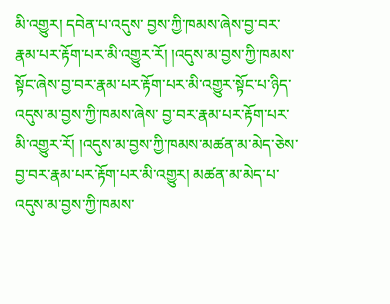མི་འགྱུར། དབེན་པ་འདུས་ བྱས་ཀྱི་ཁམས་ཞེས་བྱ་བར་རྣམ་པར་རྟོག་པར་མི་འགྱུར་རོ། །འདུས་མ་བྱས་ཀྱི་ཁམས་སྟོང་ཞེས་བྱ་བར་རྣམ་པར་རྟོག་པར་མི་འགྱུར་སྟོང་པ་ཉིད་འདུས་མ་བྱས་ཀྱི་ཁམས་ཞེས་ བྱ་བར་རྣམ་པར་རྟོག་པར་མི་འགྱུར་རོ། །འདུས་མ་བྱས་ཀྱི་ཁམས་མཚན་མ་མེད་ཅེས་བྱ་བར་རྣམ་པར་རྟོག་པར་མི་འགྱུར། མཚན་མ་མེད་པ་འདུས་མ་བྱས་ཀྱི་ཁམས་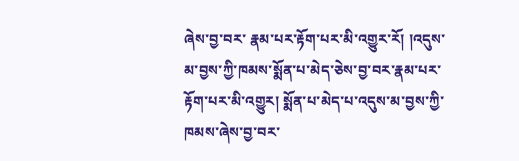ཞེས་བྱ་བར་ རྣམ་པར་རྟོག་པར་མི་འགྱུར་རོ། །འདུས་མ་བྱས་ཀྱི་ཁམས་སྨོན་པ་མེད་ཅེས་བྱ་བར་རྣམ་པར་རྟོག་པར་མི་འགྱུར། སྨོན་པ་མེད་པ་འདུས་མ་བྱས་ཀྱི་ཁམས་ཞེས་བྱ་བར་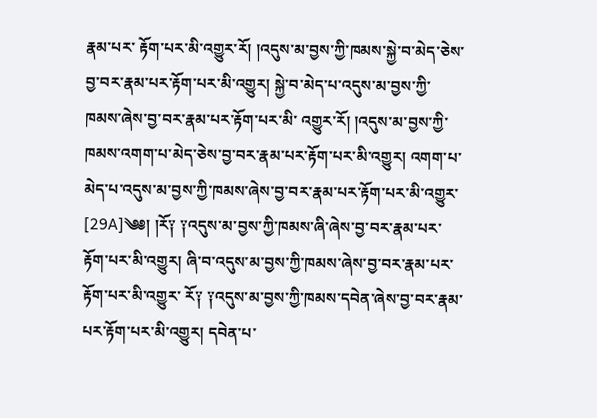རྣམ་པར་ རྟོག་པར་མི་འགྱུར་རོ། །འདུས་མ་བྱས་ཀྱི་ཁམས་སྐྱེ་བ་མེད་ཅེས་བྱ་བར་རྣམ་པར་རྟོག་པར་མི་འགྱུར། སྐྱེ་བ་མེད་པ་འདུས་མ་བྱས་ཀྱི་ཁམས་ཞེས་བྱ་བར་རྣམ་པར་རྟོག་པར་མི་ འགྱུར་རོ། །འདུས་མ་བྱས་ཀྱི་ཁམས་འགག་པ་མེད་ཅེས་བྱ་བར་རྣམ་པར་རྟོག་པར་མི་འགྱུར། འགག་པ་མེད་པ་འདུས་མ་བྱས་ཀྱི་ཁམས་ཞེས་བྱ་བར་རྣམ་པར་རྟོག་པར་མི་འགྱུར་ [29A]༄༅། །རོ༑ ༑འདུས་མ་བྱས་ཀྱི་ཁམས་ཞི་ཞེས་བྱ་བར་རྣམ་པར་རྟོག་པར་མི་འགྱུར། ཞི་བ་འདུས་མ་བྱས་ཀྱི་ཁམས་ཞེས་བྱ་བར་རྣམ་པར་རྟོག་པར་མི་འགྱུར་ རོ༑ ༑འདུས་མ་བྱས་ཀྱི་ཁམས་དབེན་ཞེས་བྱ་བར་རྣམ་པར་རྟོག་པར་མི་འགྱུར། དབེན་པ་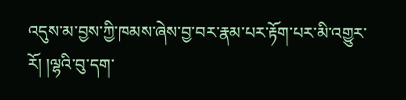འདུས་མ་བྱས་ཀྱི་ཁམས་ཞེས་བྱ་བར་རྣམ་པར་རྟོག་པར་མི་འགྱུར་རོ། །ལྷའི་བུ་དག་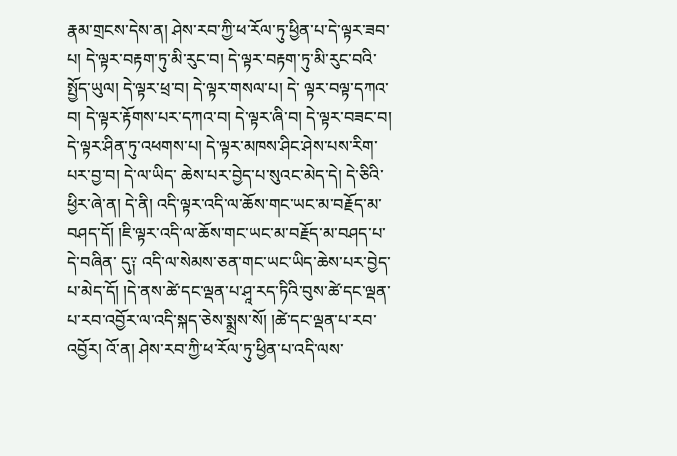རྣམ་གྲངས་དེས་ན། ཤེས་རབ་ཀྱི་ཕ་རོལ་ཏུ་ཕྱིན་པ་དེ་ལྟར་ཟབ་པ། དེ་ལྟར་བརྟག་ཏུ་མི་རུང་བ། དེ་ལྟར་བརྟག་ཏུ་མི་རུང་བའི་སྤྱོད་ཡུལ། དེ་ལྟར་ཕྲ་བ། དེ་ལྟར་གསལ་པ། དེ་ ལྟར་བལྟ་དཀའ་བ། དེ་ལྟར་རྟོགས་པར་དཀའ་བ། དེ་ལྟར་ཞི་བ། དེ་ལྟར་བཟང་བ། དེ་ལྟར་ཤིན་ཏུ་འཕགས་པ། དེ་ལྟར་མཁས་ཤིང་ཤེས་པས་རིག་པར་བྱ་བ། དེ་ལ་ཡིད་ ཆེས་པར་བྱེད་པ་སུའང་མེད་དེ། དེ་ཅིའི་ཕྱིར་ཞེ་ན། དེ་ནི། འདི་ལྟར་འདི་ལ་ཆོས་གང་ཡང་མ་བརྗོད་མ་བཤད་དོ། །ཇི་ལྟར་འདི་ལ་ཆོས་གང་ཡང་མ་བརྗོད་མ་བཤད་པ་དེ་བཞིན་ དུ༑ འདི་ལ་སེམས་ཅན་གང་ཡང་ཡིད་ཆེས་པར་བྱེད་པ་མེད་དོ། །དེ་ནས་ཚེ་དང་ལྡན་པ་ཤཱ་རད་ཏིའི་བུས་ཚེ་དང་ལྡན་པ་རབ་འབྱོར་ལ་འདི་སྐད་ཅེས་སྨྲས་སོ། །ཚེ་དང་ལྡན་པ་རབ་ འབྱོར། འོ་ན། ཤེས་རབ་ཀྱི་ཕ་རོལ་ཏུ་ཕྱིན་པ་འདི་ལས་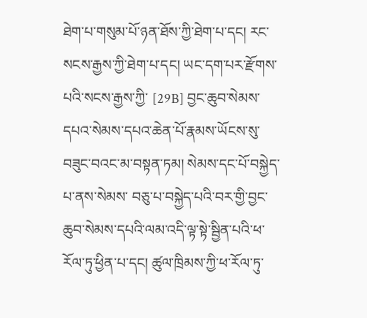ཐེག་པ་གསུམ་པོ་ཉན་ཐོས་ཀྱི་ཐེག་པ་དང། རང་སངས་རྒྱས་ཀྱི་ཐེག་པ་དང། ཡང་དག་པར་རྫོགས་པའི་སངས་རྒྱས་ཀྱི་ [29B] བྱང་ཆུབ་སེམས་དཔའ་སེམས་དཔའ་ཆེན་པོ་རྣམས་ཡོངས་སུ་བཟུང་བའང་མ་བསྟན་ཏམ། སེམས་དང་པོ་བསྐྱེད་པ་ནས་སེམས་ བཅུ་པ་བསྐྱེད་པའི་བར་གྱི་བྱང་ཆུབ་སེམས་དཔའི་ལམ་འདི་ལྟ་སྟེ་སྦྱིན་པའི་ཕ་རོལ་ཏུ་ཕྱིན་པ་དང། ཚུལ་ཁྲིམས་ཀྱི་ཕ་རོལ་ཏུ་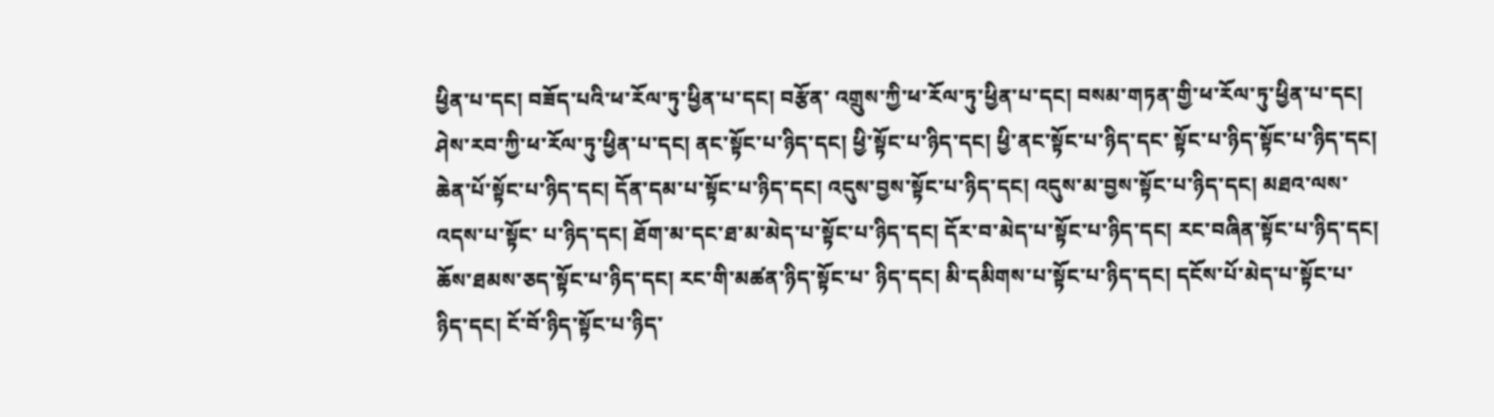ཕྱིན་པ་དང། བཟོད་པའི་ཕ་རོལ་ཏུ་ཕྱིན་པ་དང། བརྩོན་ འགྲུས་ཀྱི་ཕ་རོལ་ཏུ་ཕྱིན་པ་དང། བསམ་གཏན་གྱི་ཕ་རོལ་ཏུ་ཕྱིན་པ་དང། ཤེས་རབ་ཀྱི་ཕ་རོལ་ཏུ་ཕྱིན་པ་དང། ནང་སྟོང་པ་ཉིད་དང། ཕྱི་སྟོང་པ་ཉིད་དང། ཕྱི་ནང་སྟོང་པ་ཉིད་དང་ སྟོང་པ་ཉིད་སྟོང་པ་ཉིད་དང། ཆེན་པོ་སྟོང་པ་ཉིད་དང། དོན་དམ་པ་སྟོང་པ་ཉིད་དང། འདུས་བྱས་སྟོང་པ་ཉིད་དང། འདུས་མ་བྱས་སྟོང་པ་ཉིད་དང། མཐའ་ལས་འདས་པ་སྟོང་ པ་ཉིད་དང། ཐོག་མ་དང་ཐ་མ་མེད་པ་སྟོང་པ་ཉིད་དང། དོར་བ་མེད་པ་སྟོང་པ་ཉིད་དང། རང་བཞིན་སྟོང་པ་ཉིད་དང། ཆོས་ཐམས་ཅད་སྟོང་པ་ཉིད་དང། རང་གི་མཚན་ཉིད་སྟོང་པ་ ཉིད་དང། མི་དམིགས་པ་སྟོང་པ་ཉིད་དང། དངོས་པོ་མེད་པ་སྟོང་པ་ཉིད་དང། ངོ་བོ་ཉིད་སྟོང་པ་ཉིད་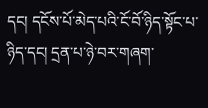དང། དངོས་པོ་མེད་པའི་ངོ་བོ་ཉིད་སྟོང་པ་ཉིད་དང། དྲན་པ་ཉེ་བར་གཞག་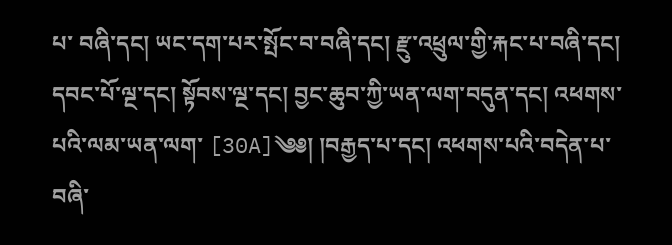པ་ བཞི་དང། ཡང་དག་པར་སྤོང་བ་བཞི་དང། རྫུ་འཕྲུལ་གྱི་རྐང་པ་བཞི་དང། དབང་པོ་ལྔ་དང། སྟོབས་ལྔ་དང། བྱང་ཆུབ་ཀྱི་ཡན་ལག་བདུན་དང། འཕགས་པའི་ལམ་ཡན་ལག་ [30A]༄༅། །བརྒྱད་པ་དང། འཕགས་པའི་བདེན་པ་བཞི་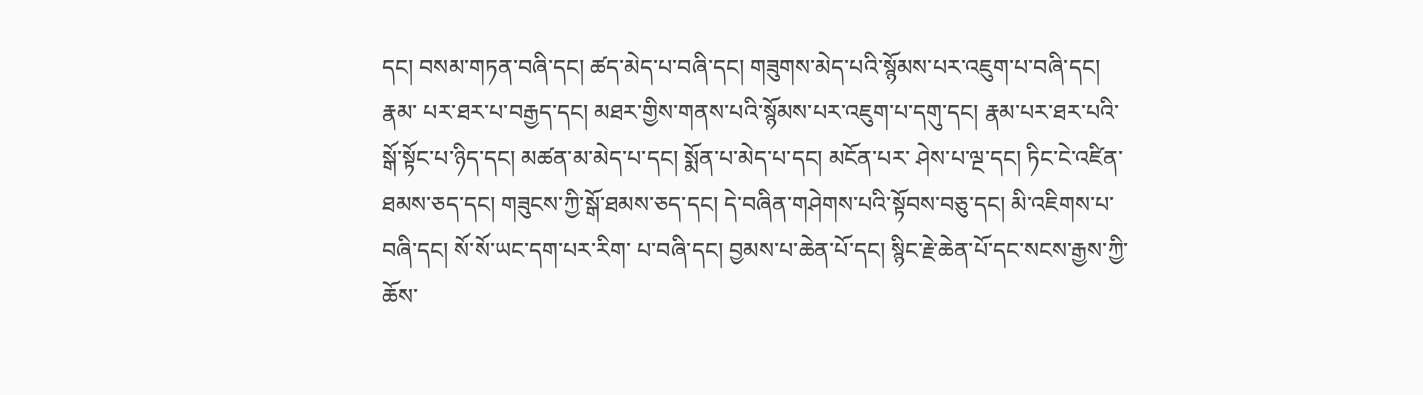དང། བསམ་གཏན་བཞི་དང། ཚད་མེད་པ་བཞི་དང། གཟུགས་མེད་པའི་སྙོམས་པར་འཇུག་པ་བཞི་དང། རྣམ་ པར་ཐར་པ་བརྒྱད་དང། མཐར་གྱིས་གནས་པའི་སྙོམས་པར་འཇུག་པ་དགུ་དང། རྣམ་པར་ཐར་པའི་སྒོ་སྟོང་པ་ཉིད་དང། མཚན་མ་མེད་པ་དང། སྨོན་པ་མེད་པ་དང། མངོན་པར་ ཤེས་པ་ལྔ་དང། ཏིང་ངེ་འཛིན་ཐམས་ཅད་དང། གཟུངས་ཀྱི་སྒོ་ཐམས་ཅད་དང། དེ་བཞིན་གཤེགས་པའི་སྟོབས་བཅུ་དང། མི་འཇིགས་པ་བཞི་དང། སོ་སོ་ཡང་དག་པར་རིག་ པ་བཞི་དང། བྱམས་པ་ཆེན་པོ་དང། སྙིང་རྗེ་ཆེན་པོ་དང་སངས་རྒྱས་ཀྱི་ཆོས་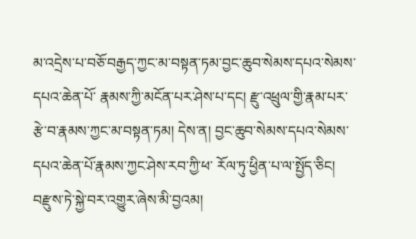མ་འདྲེས་པ་བཅོ་བརྒྱད་ཀྱང་མ་བསྟན་ཏམ་བྱང་ཆུབ་སེམས་དཔའ་སེམས་དཔའ་ཆེན་པོ་ རྣམས་ཀྱི་མངོན་པར་ཤེས་པ་དང། རྫུ་འཕྲུལ་གྱི་རྣམ་པར་རྩེ་བ་རྣམས་ཀྱང་མ་བསྟན་ཏམ། དེས་ན། བྱང་ཆུབ་སེམས་དཔའ་སེམས་དཔའ་ཆེན་པོ་རྣམས་ཀྱང་ཤེས་རབ་ཀྱི་ཕ་ རོལ་ཏུ་ཕྱིན་པ་ལ་སྤྱོད་ཅིང། བརྫུས་ཏེ་སྐྱེ་བར་འགྱུར་ཞེས་མི་བྱའམ།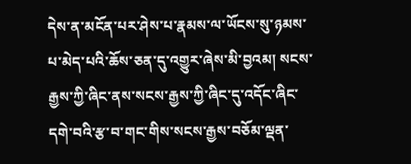དེས་ན་མངོན་པར་ཤེས་པ་རྣམས་ལ་ཡོངས་སུ་ཉམས་པ་མེད་པའི་ཆོས་ཅན་དུ་འགྱུར་ཞེས་མི་བྱའམ། སངས་ རྒྱས་ཀྱི་ཞིང་ནས་སངས་རྒྱས་ཀྱི་ཞིང་དུ་འདོང་ཞིང་དགེ་བའི་རྩ་བ་གང་གིས་སངས་རྒྱས་བཅོམ་ལྡན་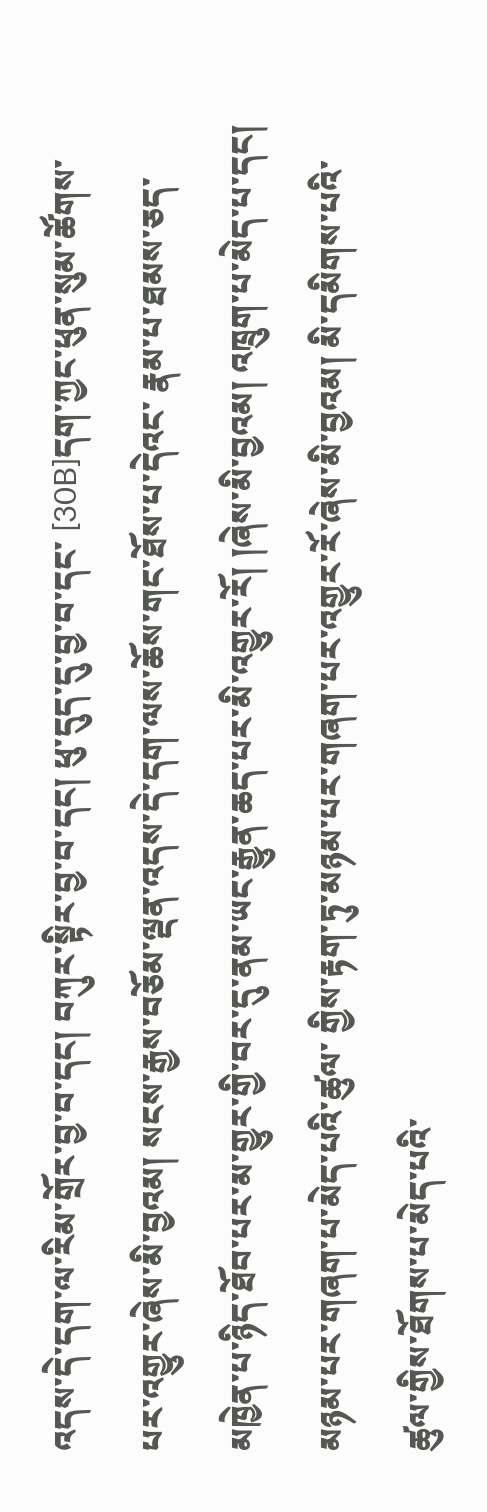འདས་དེ་དག་ལ་རིམ་གྲོར་བྱ་བ་དང། བཀུར་སྟིར་བྱ་བ་དང། ཕུ་དུད་དུ་བྱ་བ་དང་ [30B]དག་ཀྱང་ཕུན་སུམ་ཚོགས་པར་འགྱུར་ཞེས་མི་བྱའམ། སངས་རྒྱས་བཅོམ་ལྡན་འདས་དེ་དག་ལས་ཆོས་གང་ཐོས་པ་དེའང་ རྣམ་པ་ཐམས་ཅད་མཁྱེན་པ་ཉིད་ཐོབ་པར་མ་གྱུར་གྱི་བར་དུ་ནམ་ཡང་རྒྱུན་ཆད་པར་མི་འགྱུར་རོ། །ཞེས་མི་བྱའམ། འཁྲུག་པ་མེད་པ་དང། མཉམ་པར་གཞག་པ་མེད་པའི་ཚུལ་ གྱིས་རྟག་ཏུ་མཉམ་པར་གཞག་པར་འགྱུར་རོ་ཞེས་མི་བྱའམ། མི་དམིགས་པའི་ཚུལ་གྱིས་ཐོགས་པ་མེད་པའི་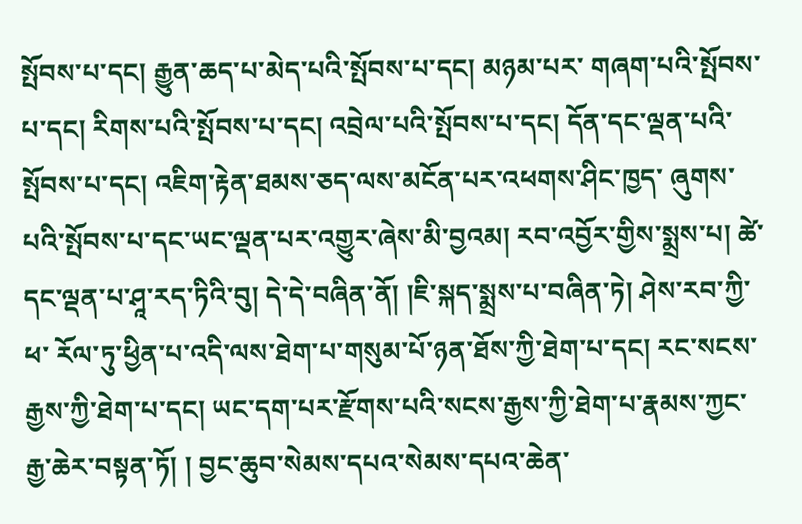སྤོབས་པ་དང། རྒྱུན་ཆད་པ་མེད་པའི་སྤོབས་པ་དང། མཉམ་པར་ གཞག་པའི་སྤོབས་པ་དང། རིགས་པའི་སྤོབས་པ་དང། འབྲེལ་པའི་སྤོབས་པ་དང། དོན་དང་ལྡན་པའི་སྤོབས་པ་དང། འཇིག་རྟེན་ཐམས་ཅད་ལས་མངོན་པར་འཕགས་ཤིང་ཁྱད་ ཞུགས་པའི་སྤོབས་པ་དང་ཡང་ལྡན་པར་འགྱུར་ཞེས་མི་བྱའམ། རབ་འབྱོར་གྱིས་སྨྲས་པ། ཚེ་དང་ལྡན་པ་ཤཱ་རད་ཏིའི་བུ། དེ་དེ་བཞིན་ནོ། །ཇི་སྐད་སྨྲས་པ་བཞིན་ཏེ། ཤེས་རབ་ཀྱི་ཕ་ རོལ་ཏུ་ཕྱིན་པ་འདི་ལས་ཐེག་པ་གསུམ་པོ་ཉན་ཐོས་ཀྱི་ཐེག་པ་དང། རང་སངས་རྒྱས་ཀྱི་ཐེག་པ་དང། ཡང་དག་པར་རྫོགས་པའི་སངས་རྒྱས་ཀྱི་ཐེག་པ་རྣམས་ཀྱང་རྒྱ་ཆེར་བསྟན་ཏོ། ། བྱང་ཆུབ་སེམས་དཔའ་སེམས་དཔའ་ཆེན་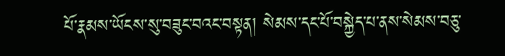པོ་རྣམས་ཡོངས་སུ་བཟུང་བའང་བསྟན། སེམས་དང་པོ་བསྐྱེད་པ་ནས་སེམས་བཅུ་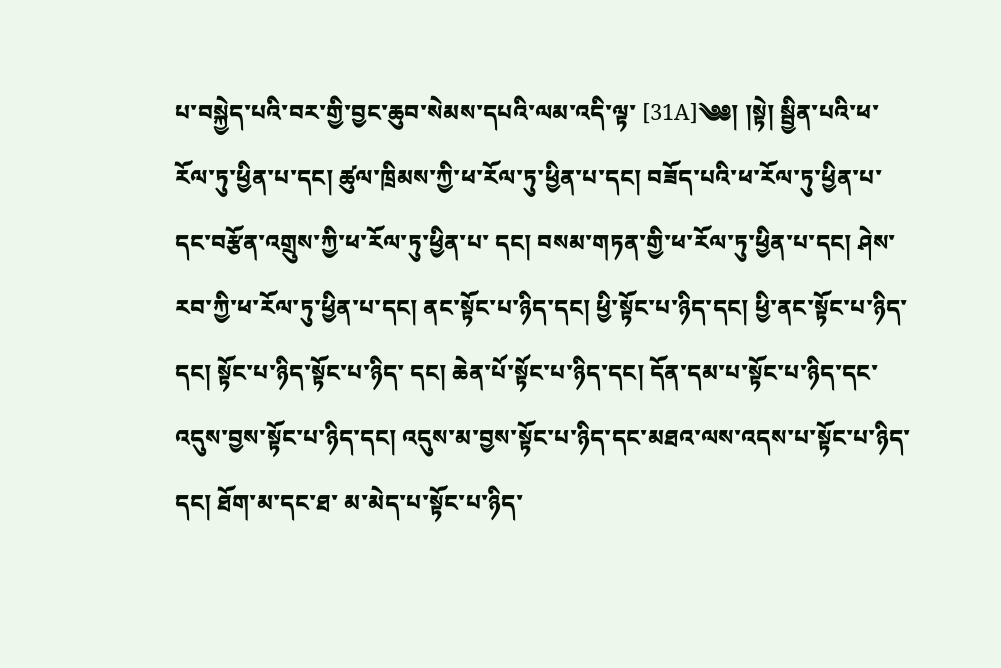པ་བསྐྱེད་པའི་བར་གྱི་བྱང་ཆུབ་སེམས་དཔའི་ལམ་འདི་ལྟ་ [31A]༄༅། །སྟེ། སྦྱིན་པའི་ཕ་རོལ་ཏུ་ཕྱིན་པ་དང། ཚུལ་ཁྲིམས་ཀྱི་ཕ་རོལ་ཏུ་ཕྱིན་པ་དང། བཟོད་པའི་ཕ་རོལ་ཏུ་ཕྱིན་པ་དང་བརྩོན་འགྲུས་ཀྱི་ཕ་རོལ་ཏུ་ཕྱིན་པ་ དང། བསམ་གཏན་གྱི་ཕ་རོལ་ཏུ་ཕྱིན་པ་དང། ཤེས་རབ་ཀྱི་ཕ་རོལ་ཏུ་ཕྱིན་པ་དང། ནང་སྟོང་པ་ཉིད་དང། ཕྱི་སྟོང་པ་ཉིད་དང། ཕྱི་ནང་སྟོང་པ་ཉིད་དང། སྟོང་པ་ཉིད་སྟོང་པ་ཉིད་ དང། ཆེན་པོ་སྟོང་པ་ཉིད་དང། དོན་དམ་པ་སྟོང་པ་ཉིད་དང་འདུས་བྱས་སྟོང་པ་ཉིད་དང། འདུས་མ་བྱས་སྟོང་པ་ཉིད་དང་མཐའ་ལས་འདས་པ་སྟོང་པ་ཉིད་དང། ཐོག་མ་དང་ཐ་ མ་མེད་པ་སྟོང་པ་ཉིད་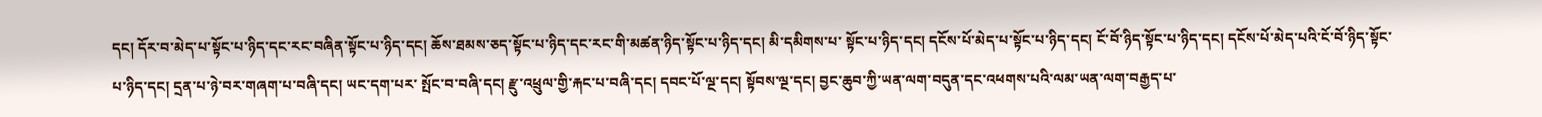དང། དོར་བ་མེད་པ་སྟོང་པ་ཉིད་དང་རང་བཞིན་སྟོང་པ་ཉིད་དང། ཆོས་ཐམས་ཅད་སྟོང་པ་ཉིད་དང་རང་གི་མཚན་ཉིད་སྟོང་པ་ཉིད་དང། མི་དམིགས་པ་ སྟོང་པ་ཉིད་དང། དངོས་པོ་མེད་པ་སྟོང་པ་ཉིད་དང། ངོ་བོ་ཉིད་སྟོང་པ་ཉིད་དང། དངོས་པོ་མེད་པའི་ངོ་བོ་ཉིད་སྟོང་པ་ཉིད་དང། དྲན་པ་ཉེ་བར་གཞག་པ་བཞི་དང། ཡང་དག་པར་ སྤོང་བ་བཞི་དང། རྫུ་འཕྲུལ་གྱི་རྐང་པ་བཞི་དང། དབང་པོ་ལྔ་དང། སྟོབས་ལྔ་དང། བྱང་ཆུབ་ཀྱི་ཡན་ལག་བདུན་དང་འཕགས་པའི་ལམ་ཡན་ལག་བརྒྱད་པ་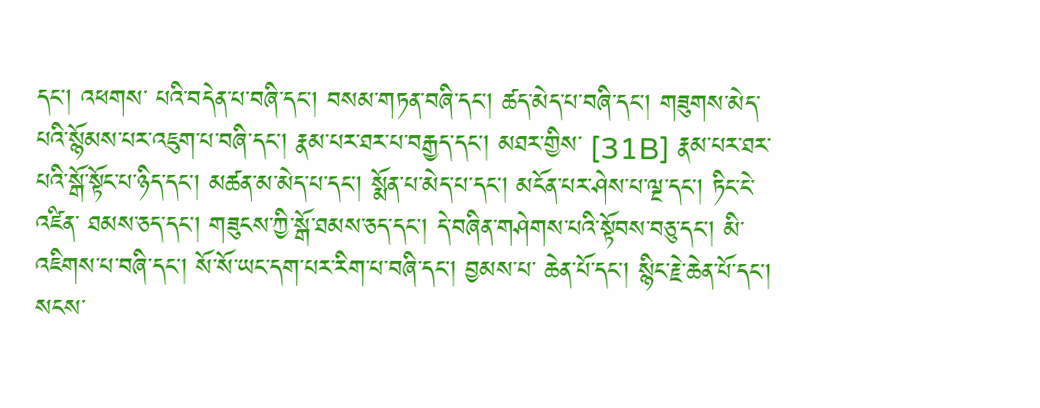དང། འཕགས་ པའི་བདེན་པ་བཞི་དང། བསམ་གཏན་བཞི་དང། ཚད་མེད་པ་བཞི་དང། གཟུགས་མེད་པའི་སྙོམས་པར་འཇུག་པ་བཞི་དང། རྣམ་པར་ཐར་པ་བརྒྱད་དང། མཐར་གྱིས་ [31B] རྣམ་པར་ཐར་པའི་སྒོ་སྟོང་པ་ཉིད་དང། མཚན་མ་མེད་པ་དང། སྨོན་པ་མེད་པ་དང། མངོན་པར་ཤེས་པ་ལྔ་དང། ཏིང་ངེ་འཛིན་ ཐམས་ཅད་དང། གཟུངས་ཀྱི་སྒོ་ཐམས་ཅད་དང། དེ་བཞིན་གཤེགས་པའི་སྟོབས་བཅུ་དང། མི་འཇིགས་པ་བཞི་དང། སོ་སོ་ཡང་དག་པར་རིག་པ་བཞི་དང། བྱམས་པ་ ཆེན་པོ་དང། སྙིང་རྗེ་ཆེན་པོ་དང། སངས་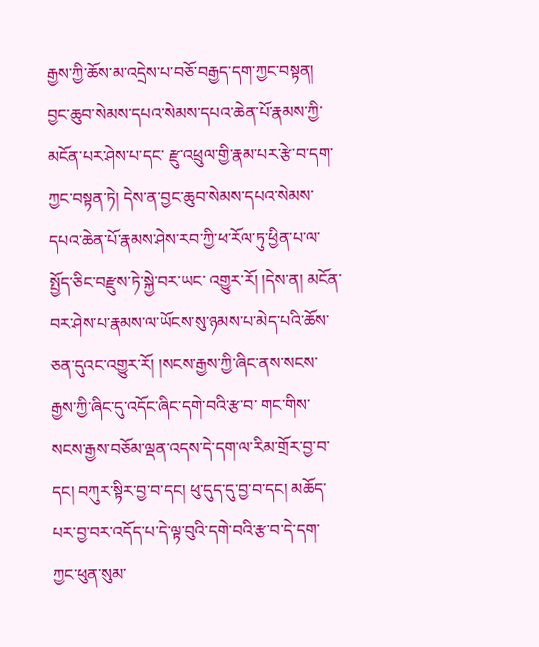རྒྱས་ཀྱི་ཆོས་མ་འདྲེས་པ་བཅོ་བརྒྱད་དག་ཀྱང་བསྟན། བྱང་ཆུབ་སེམས་དཔའ་སེམས་དཔའ་ཆེན་པོ་རྣམས་ཀྱི་མངོན་པར་ཤེས་པ་དང་ རྫུ་འཕྲུལ་གྱི་རྣམ་པར་རྩེ་བ་དག་ཀྱང་བསྟན་ཏེ། དེས་ན་བྱང་ཆུབ་སེམས་དཔའ་སེམས་དཔའ་ཆེན་པོ་རྣམས་ཤེས་རབ་ཀྱི་ཕ་རོལ་ཏུ་ཕྱིན་པ་ལ་སྤྱོད་ཅིང་བརྫུས་ཏེ་སྐྱེ་བར་ཡང་ འགྱུར་རོ། །དེས་ན། མངོན་བར་ཤེས་པ་རྣམས་ལ་ཡོངས་སུ་ཉམས་པ་མེད་པའི་ཆོས་ཅན་དུའང་འགྱུར་རོ། །སངས་རྒྱས་ཀྱི་ཞིང་ནས་སངས་རྒྱས་ཀྱི་ཞིང་དུ་འདོང་ཞིང་དགེ་བའི་རྩ་བ་ གང་གིས་སངས་རྒྱས་བཅོམ་ལྡན་འདས་དེ་དག་ལ་རིམ་གྲོར་བྱ་བ་དང། བཀུར་སྟིར་བྱ་བ་དང། ཕུ་དུད་དུ་བྱ་བ་དང། མཆོད་པར་བྱ་བར་འདོད་པ་དེ་ལྟ་བུའི་དགེ་བའི་རྩ་བ་དེ་དག་ ཀྱང་ཕུན་སུམ་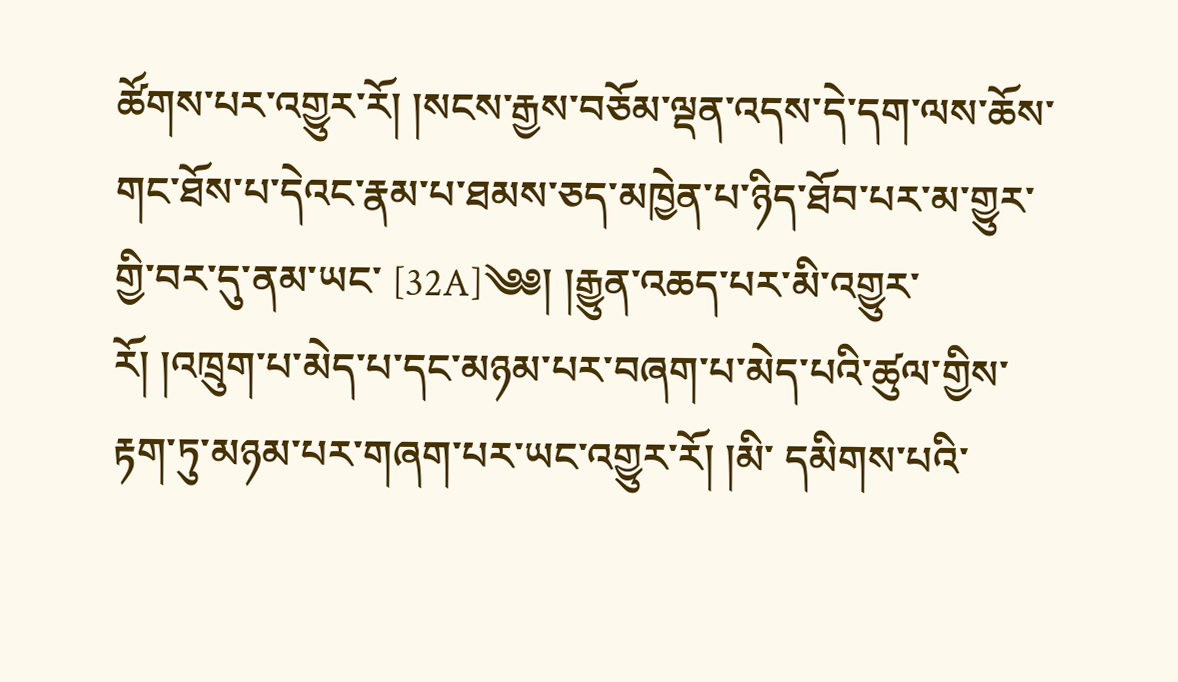ཚོགས་པར་འགྱུར་རོ། །སངས་རྒྱས་བཅོམ་ལྡན་འདས་དེ་དག་ལས་ཆོས་གང་ཐོས་པ་དེའང་རྣམ་པ་ཐམས་ཅད་མཁྱེན་པ་ཉིད་ཐོབ་པར་མ་གྱུར་གྱི་བར་དུ་ནམ་ཡང་ [32A]༄༅། །རྒྱུན་འཆད་པར་མི་འགྱུར་རོ། །འཁྲུག་པ་མེད་པ་དང་མཉམ་པར་བཞག་པ་མེད་པའི་ཚུལ་གྱིས་རྟག་ཏུ་མཉམ་པར་གཞག་པར་ཡང་འགྱུར་རོ། །མི་ དམིགས་པའི་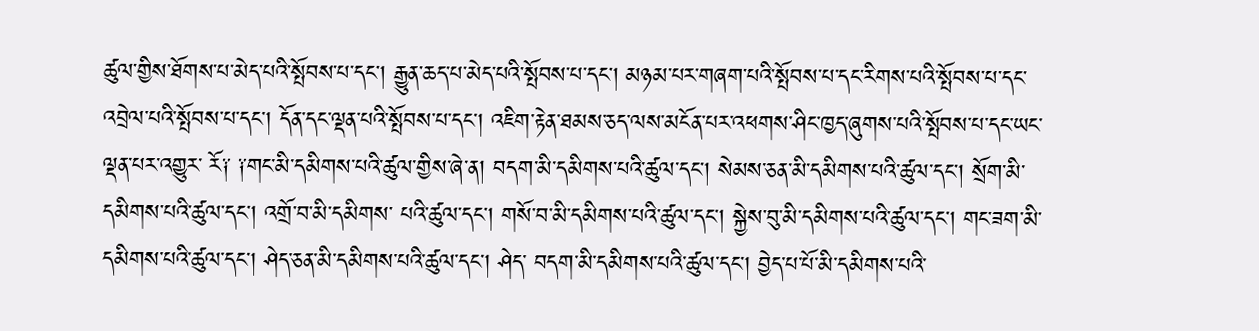ཚུལ་གྱིས་ཐོགས་པ་མེད་པའི་སྤོབས་པ་དང། རྒྱུན་ཆད་པ་མེད་པའི་སྤོབས་པ་དང། མཉམ་པར་གཞག་པའི་སྤོབས་པ་དང་རིགས་པའི་སྤོབས་པ་དང་ འབྲེལ་པའི་སྤོབས་པ་དང། དོན་དང་ལྡན་པའི་སྤོབས་པ་དང། འཇིག་རྟེན་ཐམས་ཅད་ལས་མངོན་པར་འཕགས་ཤིང་ཁྱད་ཞུགས་པའི་སྤོབས་པ་དང་ཡང་ལྡན་པར་འགྱུར་ རོ༑ ༑གང་མི་དམིགས་པའི་ཚུལ་གྱིས་ཞེ་ན། བདག་མི་དམིགས་པའི་ཚུལ་དང། སེམས་ཅན་མི་དམིགས་པའི་ཚུལ་དང། སྲོག་མི་དམིགས་པའི་ཚུལ་དང། འགྲོ་བ་མི་དམིགས་ པའི་ཚུལ་དང། གསོ་བ་མི་དམིགས་པའི་ཚུལ་དང། སྐྱེས་བུ་མི་དམིགས་པའི་ཚུལ་དང། གང་ཟག་མི་དམིགས་པའི་ཚུལ་དང། ཤེད་ཅན་མི་དམིགས་པའི་ཚུལ་དང། ཤེད་ བདག་མི་དམིགས་པའི་ཚུལ་དང། བྱེད་པ་པོ་མི་དམིགས་པའི་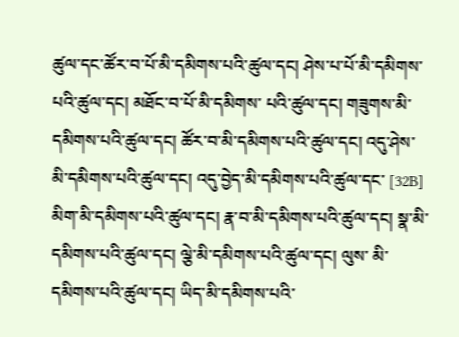ཚུལ་དང་ཚོར་བ་པོ་མི་དམིགས་པའི་ཚུལ་དང། ཤེས་པ་པོ་མི་དམིགས་པའི་ཚུལ་དང། མཐོང་བ་པོ་མི་དམིགས་ པའི་ཚུལ་དང། གཟུགས་མི་དམིགས་པའི་ཚུལ་དང། ཚོར་བ་མི་དམིགས་པའི་ཚུལ་དང། འདུ་ཤེས་མི་དམིགས་པའི་ཚུལ་དང། འདུ་བྱེད་མི་དམིགས་པའི་ཚུལ་དང་ [32B] མིག་མི་དམིགས་པའི་ཚུལ་དང། རྣ་བ་མི་དམིགས་པའི་ཚུལ་དང། སྣ་མི་དམིགས་པའི་ཚུལ་དང། ལྕེ་མི་དམིགས་པའི་ཚུལ་དང། ལུས་ མི་དམིགས་པའི་ཚུལ་དང། ཡིད་མི་དམིགས་པའི་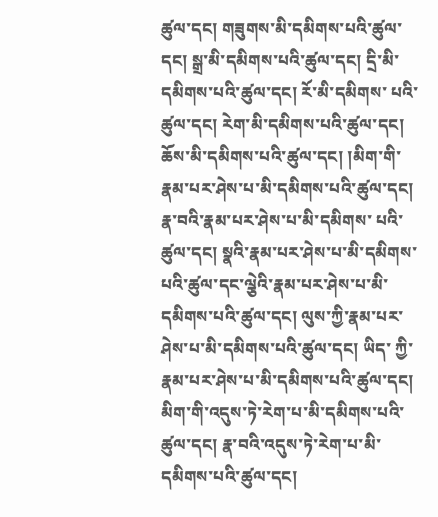ཚུལ་དང། གཟུགས་མི་དམིགས་པའི་ཚུལ་དང། སྒྲ་མི་དམིགས་པའི་ཚུལ་དང། དྲི་མི་དམིགས་པའི་ཚུལ་དང། རོ་མི་དམིགས་ པའི་ཚུལ་དང། རེག་མི་དམིགས་པའི་ཚུལ་དང། ཆོས་མི་དམིགས་པའི་ཚུལ་དང། །མིག་གི་རྣམ་པར་ཤེས་པ་མི་དམིགས་པའི་ཚུལ་དང། རྣ་བའི་རྣམ་པར་ཤེས་པ་མི་དམིགས་ པའི་ཚུལ་དང། སྣའི་རྣམ་པར་ཤེས་པ་མི་དམིགས་པའི་ཚུལ་དང་ལྕེའི་རྣམ་པར་ཤེས་པ་མི་དམིགས་པའི་ཚུལ་དང། ལུས་ཀྱི་རྣམ་པར་ཤེས་པ་མི་དམིགས་པའི་ཚུལ་དང། ཡིད་ ཀྱི་རྣམ་པར་ཤེས་པ་མི་དམིགས་པའི་ཚུལ་དང། མིག་གི་འདུས་ཏེ་རེག་པ་མི་དམིགས་པའི་ཚུལ་དང། རྣ་བའི་འདུས་ཏེ་རེག་པ་མི་དམིགས་པའི་ཚུལ་དང།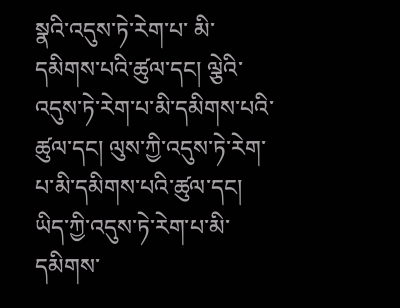སྣའི་འདུས་ཏེ་རེག་པ་ མི་དམིགས་པའི་ཚུལ་དང། ལྕེའི་འདུས་ཏེ་རེག་པ་མི་དམིགས་པའི་ཚུལ་དང། ལུས་ཀྱི་འདུས་ཏེ་རེག་པ་མི་དམིགས་པའི་ཚུལ་དང། ཡིད་ཀྱི་འདུས་ཏེ་རེག་པ་མི་དམིགས་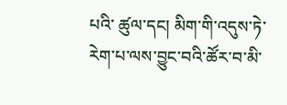པའི་ ཚུལ་དང། མིག་གི་འདུས་ཏེ་རེག་པ་ལས་བྱུང་བའི་ཚོར་བ་མི་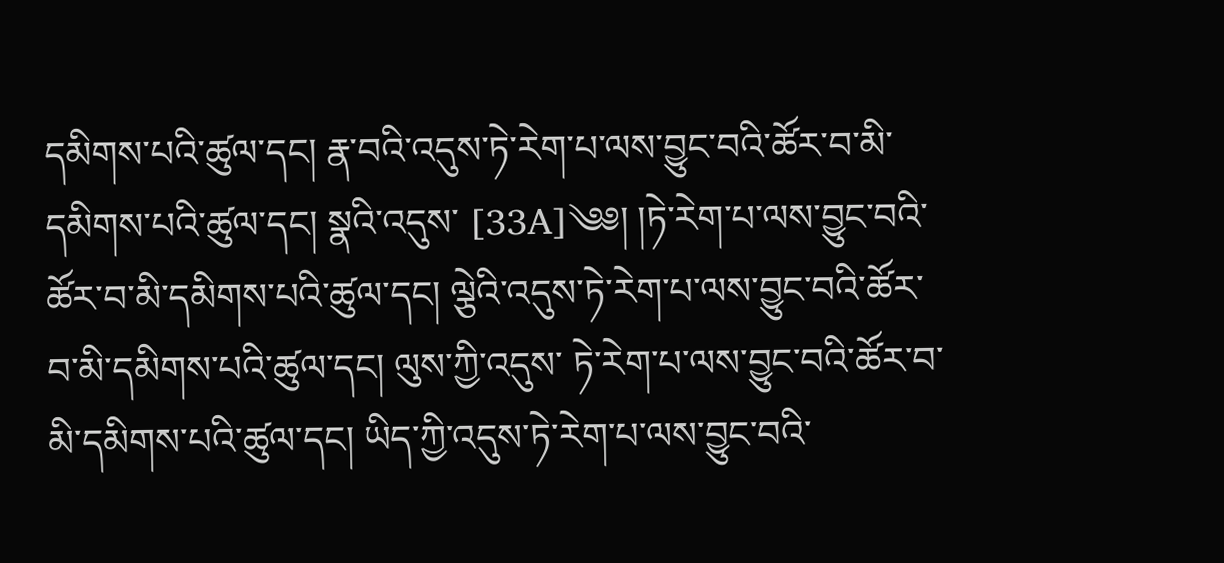དམིགས་པའི་ཚུལ་དང། རྣ་བའི་འདུས་ཏེ་རེག་པ་ལས་བྱུང་བའི་ཚོར་བ་མི་དམིགས་པའི་ཚུལ་དང། སྣའི་འདུས་ [33A]༄༅། །ཏེ་རེག་པ་ལས་བྱུང་བའི་ཚོར་བ་མི་དམིགས་པའི་ཚུལ་དང། ལྕེའི་འདུས་ཏེ་རེག་པ་ལས་བྱུང་བའི་ཚོར་བ་མི་དམིགས་པའི་ཚུལ་དང། ལུས་ཀྱི་འདུས་ ཏེ་རེག་པ་ལས་བྱུང་བའི་ཚོར་བ་མི་དམིགས་པའི་ཚུལ་དང། ཡིད་ཀྱི་འདུས་ཏེ་རེག་པ་ལས་བྱུང་བའི་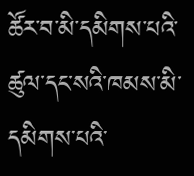ཚོར་བ་མི་དམིགས་པའི་ཚུལ་དང་སའི་ཁམས་མི་དམིགས་པའི་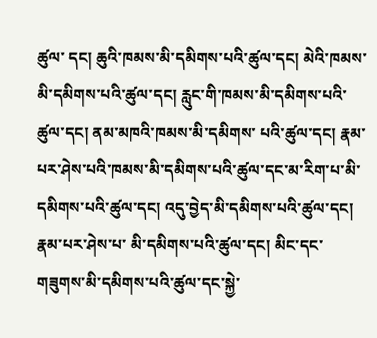ཚུལ་ དང། ཆུའི་ཁམས་མི་དམིགས་པའི་ཚུལ་དང། མེའི་ཁམས་མི་དམིགས་པའི་ཚུལ་དང། རླུང་གི་ཁམས་མི་དམིགས་པའི་ཚུལ་དང། ནམ་མཁའི་ཁམས་མི་དམིགས་ པའི་ཚུལ་དང། རྣམ་པར་ཤེས་པའི་ཁམས་མི་དམིགས་པའི་ཚུལ་དང་མ་རིག་པ་མི་དམིགས་པའི་ཚུལ་དང། འདུ་བྱེད་མི་དམིགས་པའི་ཚུལ་དང། རྣམ་པར་ཤེས་པ་ མི་དམིགས་པའི་ཚུལ་དང། མིང་དང་གཟུགས་མི་དམིགས་པའི་ཚུལ་དང་སྐྱེ་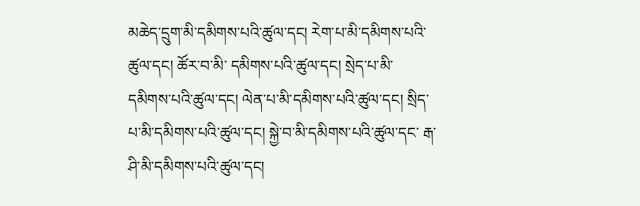མཆེད་དྲུག་མི་དམིགས་པའི་ཚུལ་དང། རེག་པ་མི་དམིགས་པའི་ཚུལ་དང། ཚོར་བ་མི་ དམིགས་པའི་ཚུལ་དང། སྲེད་པ་མི་དམིགས་པའི་ཚུལ་དང། ལེན་པ་མི་དམིགས་པའི་ཚུལ་དང། སྲིད་པ་མི་དམིགས་པའི་ཚུལ་དང། སྐྱེ་བ་མི་དམིགས་པའི་ཚུལ་དང་ རྒ་ཤི་མི་དམིགས་པའི་ཚུལ་དང།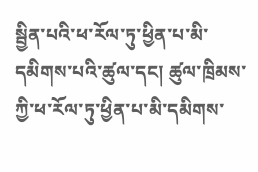སྦྱིན་པའི་ཕ་རོལ་ཏུ་ཕྱིན་པ་མི་དམིགས་པའི་ཚུལ་དང། ཚུལ་ཁྲིམས་ཀྱི་ཕ་རོལ་ཏུ་ཕྱིན་པ་མི་དམིགས་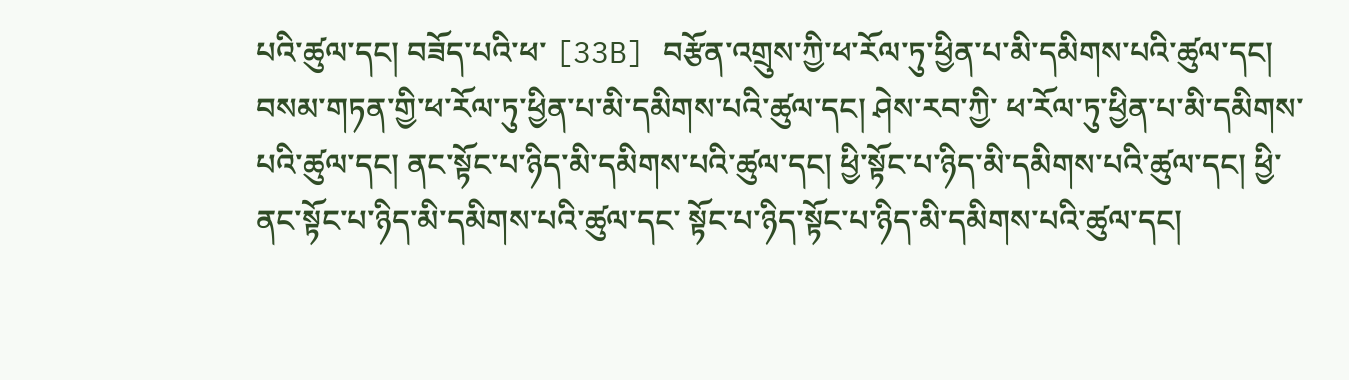པའི་ཚུལ་དང། བཟོད་པའི་ཕ་ [33B] བརྩོན་འགྲུས་ཀྱི་ཕ་རོལ་ཏུ་ཕྱིན་པ་མི་དམིགས་པའི་ཚུལ་དང། བསམ་གཏན་གྱི་ཕ་རོལ་ཏུ་ཕྱིན་པ་མི་དམིགས་པའི་ཚུལ་དང། ཤེས་རབ་ཀྱི་ ཕ་རོལ་ཏུ་ཕྱིན་པ་མི་དམིགས་པའི་ཚུལ་དང། ནང་སྟོང་པ་ཉིད་མི་དམིགས་པའི་ཚུལ་དང། ཕྱི་སྟོང་པ་ཉིད་མི་དམིགས་པའི་ཚུལ་དང། ཕྱི་ནང་སྟོང་པ་ཉིད་མི་དམིགས་པའི་ཚུལ་དང་ སྟོང་པ་ཉིད་སྟོང་པ་ཉིད་མི་དམིགས་པའི་ཚུལ་དང།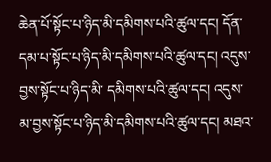ཆེན་པོ་སྟོང་པ་ཉིད་མི་དམིགས་པའི་ཚུལ་དང། དོན་དམ་པ་སྟོང་པ་ཉིད་མི་དམིགས་པའི་ཚུལ་དང། འདུས་བྱས་སྟོང་པ་ཉིད་མི་ དམིགས་པའི་ཚུལ་དང། འདུས་མ་བྱས་སྟོང་པ་ཉིད་མི་དམིགས་པའི་ཚུལ་དང། མཐའ་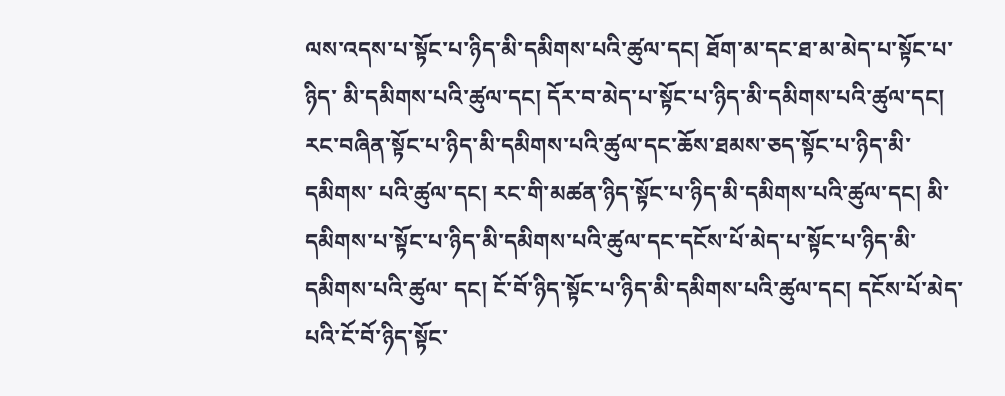ལས་འདས་པ་སྟོང་པ་ཉིད་མི་དམིགས་པའི་ཚུལ་དང། ཐོག་མ་དང་ཐ་མ་མེད་པ་སྟོང་པ་ཉིད་ མི་དམིགས་པའི་ཚུལ་དང། དོར་བ་མེད་པ་སྟོང་པ་ཉིད་མི་དམིགས་པའི་ཚུལ་དང། རང་བཞིན་སྟོང་པ་ཉིད་མི་དམིགས་པའི་ཚུལ་དང་ཆོས་ཐམས་ཅད་སྟོང་པ་ཉིད་མི་དམིགས་ པའི་ཚུལ་དང། རང་གི་མཚན་ཉིད་སྟོང་པ་ཉིད་མི་དམིགས་པའི་ཚུལ་དང། མི་དམིགས་པ་སྟོང་པ་ཉིད་མི་དམིགས་པའི་ཚུལ་དང་དངོས་པོ་མེད་པ་སྟོང་པ་ཉིད་མི་དམིགས་པའི་ཚུལ་ དང། ངོ་བོ་ཉིད་སྟོང་པ་ཉིད་མི་དམིགས་པའི་ཚུལ་དང། དངོས་པོ་མེད་པའི་ངོ་བོ་ཉིད་སྟོང་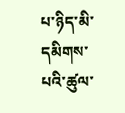པ་ཉིད་མི་དམིགས་པའི་ཚུལ་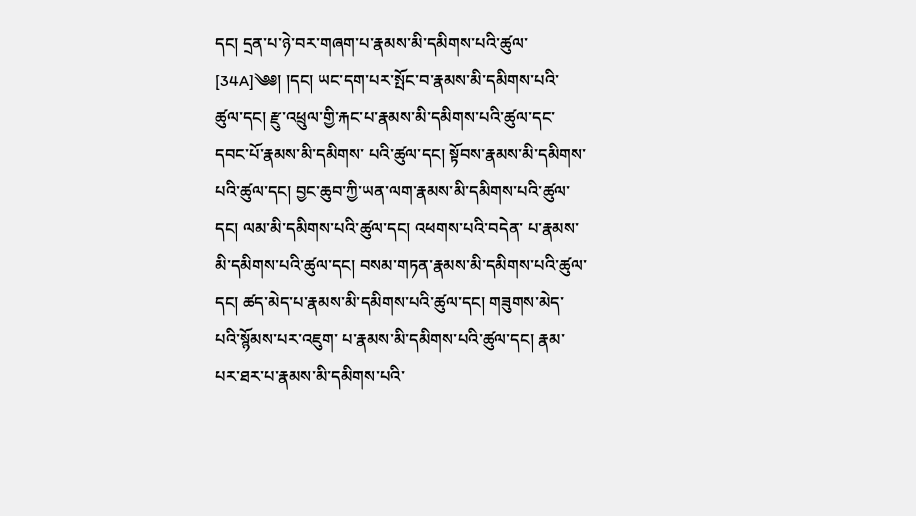དང། དྲན་པ་ཉེ་བར་གཞག་པ་རྣམས་མི་དམིགས་པའི་ཚུལ་ [34A]༄༅། །དང། ཡང་དག་པར་སྤོང་བ་རྣམས་མི་དམིགས་པའི་ཚུལ་དང། རྫུ་འཕྲུལ་གྱི་རྐང་པ་རྣམས་མི་དམིགས་པའི་ཚུལ་དང་དབང་པོ་རྣམས་མི་དམིགས་ པའི་ཚུལ་དང། སྟོབས་རྣམས་མི་དམིགས་པའི་ཚུལ་དང། བྱང་ཆུབ་ཀྱི་ཡན་ལག་རྣམས་མི་དམིགས་པའི་ཚུལ་དང། ལམ་མི་དམིགས་པའི་ཚུལ་དང། འཕགས་པའི་བདེན་ པ་རྣམས་མི་དམིགས་པའི་ཚུལ་དང། བསམ་གཏན་རྣམས་མི་དམིགས་པའི་ཚུལ་དང། ཚད་མེད་པ་རྣམས་མི་དམིགས་པའི་ཚུལ་དང། གཟུགས་མེད་པའི་སྙོམས་པར་འཇུག་ པ་རྣམས་མི་དམིགས་པའི་ཚུལ་དང། རྣམ་པར་ཐར་པ་རྣམས་མི་དམིགས་པའི་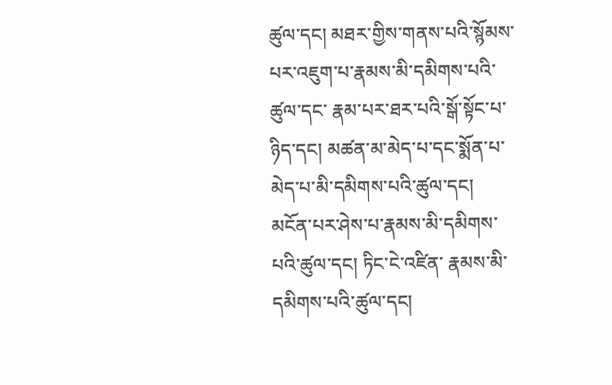ཚུལ་དང། མཐར་གྱིས་གནས་པའི་སྙོམས་པར་འཇུག་པ་རྣམས་མི་དམིགས་པའི་ཚུལ་དང་ རྣམ་པར་ཐར་པའི་སྒོ་སྟོང་པ་ཉིད་དང། མཚན་མ་མེད་པ་དང་སྨོན་པ་མེད་པ་མི་དམིགས་པའི་ཚུལ་དང། མངོན་པར་ཤེས་པ་རྣམས་མི་དམིགས་པའི་ཚུལ་དང། ཏིང་ངེ་འཛིན་ རྣམས་མི་དམིགས་པའི་ཚུལ་དང།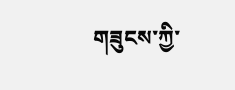གཟུངས་ཀྱི་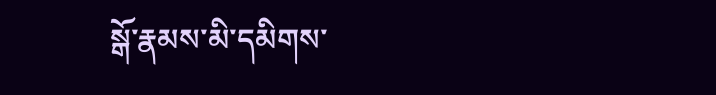སྒོ་རྣམས་མི་དམིགས་